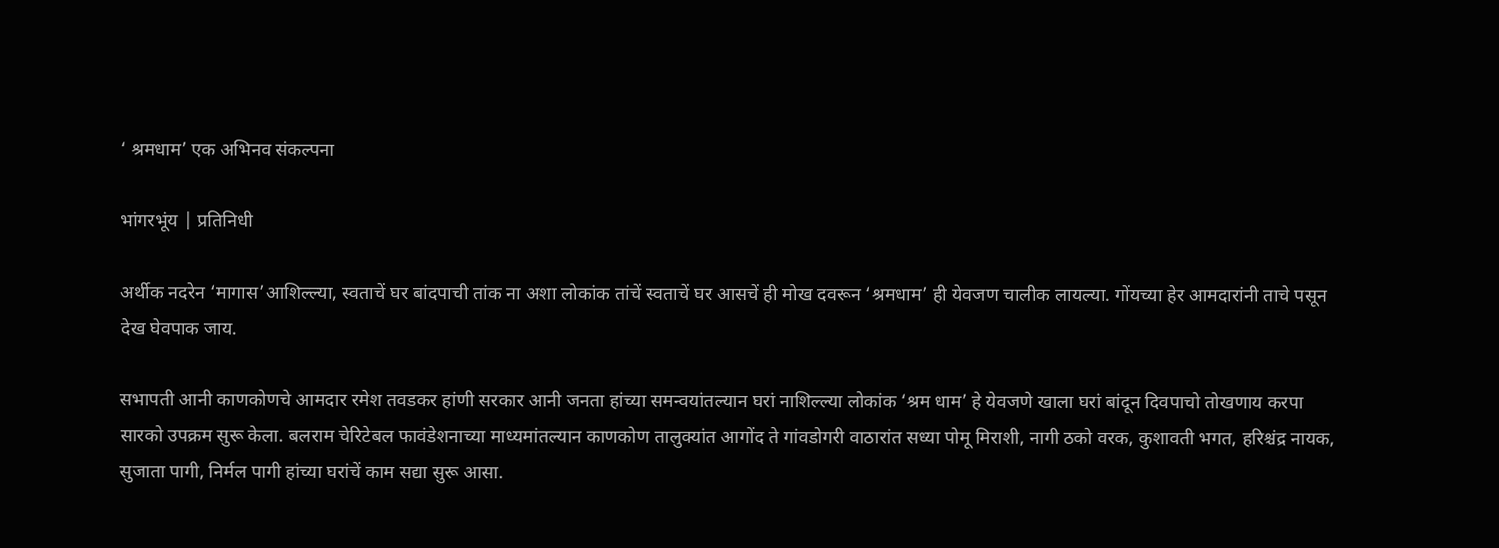‘ श्रमधाम’ एक अभिनव संकल्पना

भांगरभूंय | प्रतिनिधी

अर्थीक नदरेन ‘मागास’आशिल्ल्या, स्वताचें घर बांदपाची तांक ना अशा लोकांक तांचें स्वताचें घर आसचें ही मोख दवरून ‘श्रमधाम’ ही येवजण चालीक लायल्या. गोंयच्या हेर आमदारांनी ताचे पसून देख घेवपाक जाय.

सभापती आनी काणकोणचे आमदार रमेश तवडकर हांणी सरकार आनी जनता हांच्या समन्वयांतल्यान घरां नाशिल्ल्या लोकांक ‘श्रम धाम’ हे येवजणे खाला घरां बांदून दिवपाचो तोखणाय करपा सारको उपक्रम सुरू केला. बलराम चेरिटेबल फावंडेशनाच्या माध्यमांतल्यान काणकोण तालुक्यांत आगोंद ते गांवडोगरी वाठारांत सध्या पोमू मिराशी, नागी ठको वरक, कुशावती भगत, हरिश्चंद्र नायक, सुजाता पागी, निर्मल पागी हांच्या घरांचें काम सद्या सुरू आसा.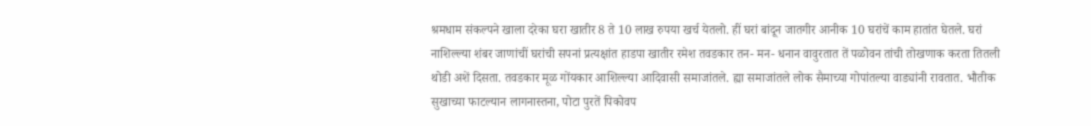श्रमधाम संकल्पने खाला दरेका घरा खातीर 8 ते 10 लाख रुपया खर्च येतलो. हीं घरां बांदून जातगीर आनीक 10 घरांचें काम हातांत घेतले. घरां नाशिल्ल्या शंबर जाणांचीं घरांची सपनां प्रत्यक्षांत हाडपा खातीर रमेश तवडकार तन- मन- धनान वावुरतात तें पळोवन तांची तोखणाक करता तितली थोडी अशें दिसता. तवडकार मूळ गोंयकार आशिल्ल्या आदिवासी समाजांतले. ह्या समाजांतले लोक सैमाच्या गोपांतल्या वाड्यांनी रावतात. भौतीक सुखाच्या फाटल्यान लागनास्तना, पोटा पुरतें पिकोवप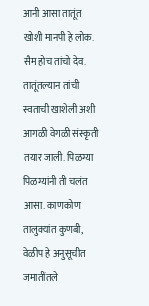आनी आसा तातूंत खोशी मानपी हे लोक. सैम होच तांचो देव. तातूंतल्यान तांची स्वताची खाशेली अशी आगळी वेगळी संस्कृती तयार जाली. पिळग्या पिळग्यांनी ती चलंत आसा. काणकोण तालुक्यांत कुणबी, वेळीप हे अनुसूचीत जमातींतले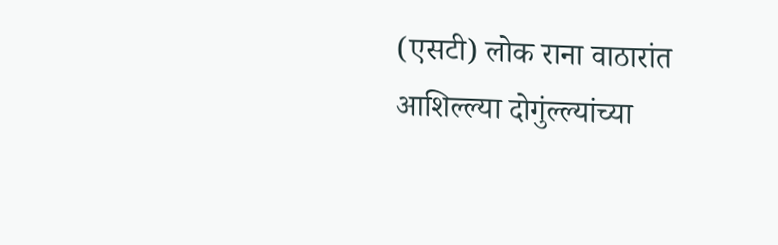(एसटी) लोक राना वाठारांत आशिल्ल्या दोगुंल्ल्यांच्या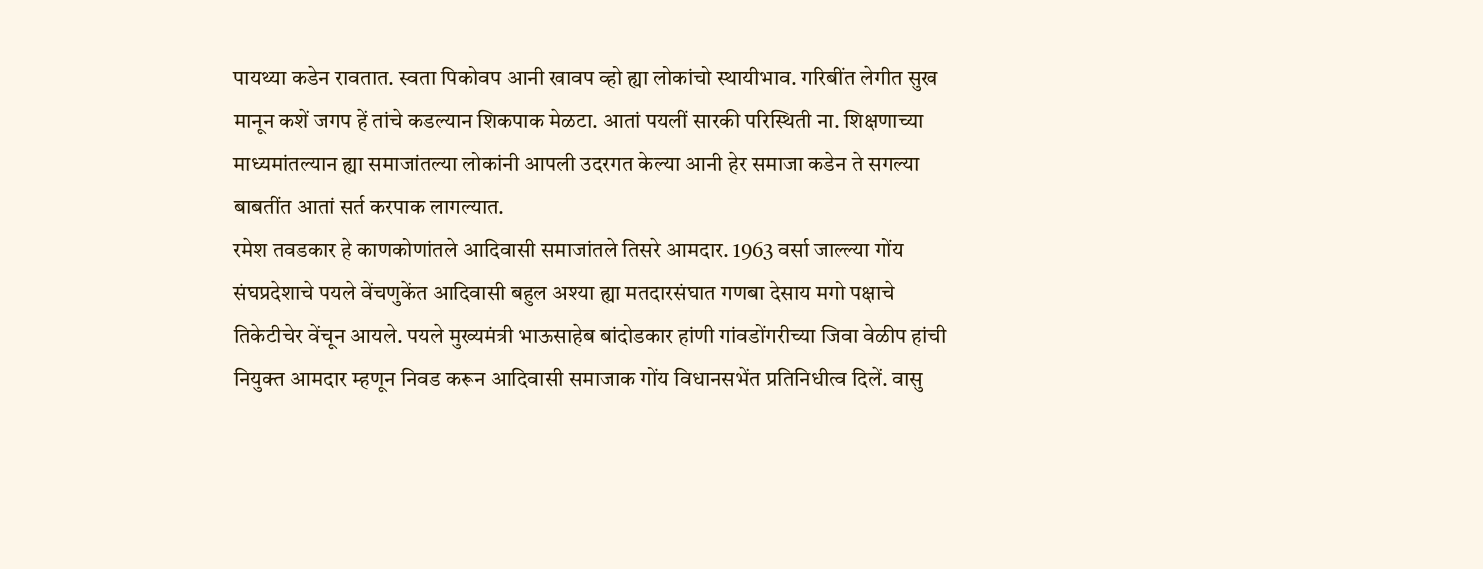पायथ्या कडेन रावतात. स्वता पिकोवप आनी खावप व्हो ह्या लोकांचो स्थायीभाव. गरिबींत लेगीत सुख मानून कशें जगप हें तांचे कडल्यान शिकपाक मेळटा. आतां पयलीं सारकी परिस्थिती ना. शिक्षणाच्या माध्यमांतल्यान ह्या समाजांतल्या लोकांनी आपली उदरगत केल्या आनी हेर समाजा कडेन ते सगल्या बाबतींत आतां सर्त करपाक लागल्यात.
रमेश तवडकार हे काणकोणांतले आदिवासी समाजांतले तिसरे आमदार. 1963 वर्सा जाल्ल्या गोंय संघप्रदेशाचे पयले वेंचणुकेंत आदिवासी बहुल अश्या ह्या मतदारसंघात गणबा देसाय मगो पक्षाचे तिकेटीचेर वेंचून आयले. पयले मुख्यमंत्री भाऊसाहेब बांदोडकार हांणी गांवडोंगरीच्या जिवा वेळीप हांची नियुक्त आमदार म्हणून निवड करून आदिवासी समाजाक गोंय विधानसभेंत प्रतिनिधीत्व दिलें. वासु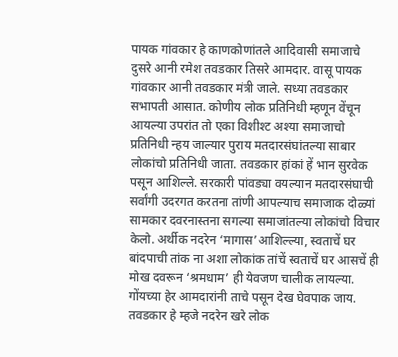पायक गांवकार हे काणकोणांतले आदिवासी समाजाचे दुसरे आनी रमेश तवडकार तिसरे आमदार. वासू पायक गांवकार आनी तवडकार मंत्री जाले. सध्या तवडकार सभापती आसात. कोणीय लोक प्रतिनिधी म्हणून वेंचून आयल्या उपरांत तो एका विशीश्ट अश्या समाजाचो प्रतिनिधी न्हय जाल्यार पुराय मतदारसंघांतल्या साबार लोकांचो प्रतिनिधी जाता. तवडकार हांकां हें भान सुरवेक पसून आशिल्ले. सरकारी पांवड्या वयल्यान मतदारसंघाची सर्वांगी उदरगत करतना तांणी आपल्याच समाजाक दोळ्यां सामकार दवरनास्तना सगल्या समाजांतल्या लोकांचो विचार केलो. अर्थीक नदरेन ‘मागास’आशिल्ल्या, स्वताचें घर बांदपाची तांक ना अशा लोकांक तांचें स्वताचें घर आसचें ही मोख दवरून ‘श्रमधाम’ ही येवजण चालीक लायल्या. गोंयच्या हेर आमदारांनी ताचे पसून देख घेवपाक जाय.
तवडकार हे म्हजे नदरेन खरे लोक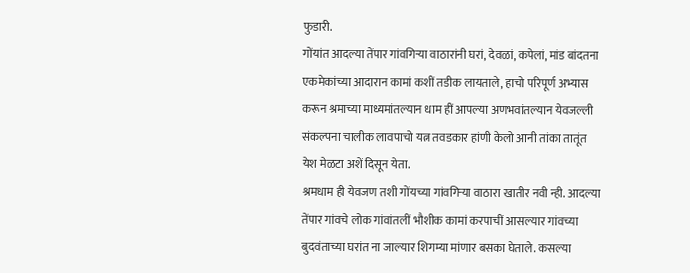फुडारी.
गोंयांत आदल्या तेंपार गांवगिऱ्या वाठारांनी घरां, देवळां, कपेलां, मांड बांदतना एकमेकांच्या आदारान कामां कशीं तडीक लायताले, हाचो परिपूर्ण अभ्यास करून श्रमाच्या माध्यमांतल्यान धाम हीं आपल्या अणभवांतल्यान येवजल्ली संकल्पना चालीक लावपाचो यत्न तवडकार हांणी केलो आनी तांका तातूंत येश मेळटा अशें दिसून येता.
श्रमधाम ही येवजण तशी गोंयच्या गांवगिऱ्या वाठारा खातीर नवी न्ही. आदल्या तेंपार गांवचे लोक गांवांतलीं भौशीक कामां करपाचीं आसल्यार गांवच्या बुदवंताच्या घरांत ना जाल्यार शिगम्या मांणार बसका घेताले. कसल्या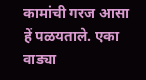कामांची गरज आसा हें पळयताले. एका वाड्या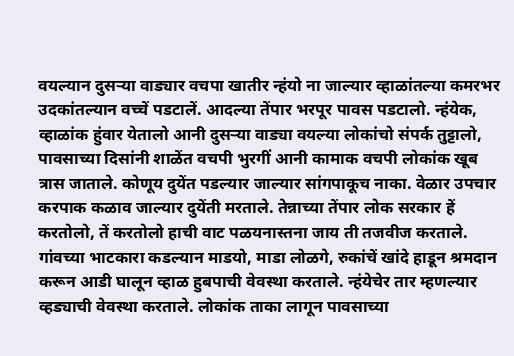वयल्यान दुसऱ्या वाड्यार वचपा खातीर न्हंयो ना जाल्यार व्हाळांतल्या कमरभर उदकांतल्यान वच्चें पडटालें. आदल्या तेंपार भरपूर पावस पडटालो. न्हंयेक, व्हाळांक हुंवार येतालो आनी दुसऱ्या वाड्या वयल्या लोकांचो संपर्क तुट्टालो, पावसाच्या दिसांनी शाळेंत वचपी भुरगीं आनी कामाक वचपी लोकांक खूब त्रास जाताले. कोणूय दुयेंत पडल्यार जाल्यार सांगपाकूच नाका. वेळार उपचार करपाक कळाव जाल्यार दुयेंती मरताले. तेन्नाच्या तेंपार लोक सरकार हें करतोलो, तें करतोलो हाची वाट पळयनास्तना जाय ती तजवीज करताले. गांवच्या भाटकारा कडल्यान माडयो, माडा लोळगे, रुकांचें खांदे हाडून श्रमदान करून आडी घालून व्हाळ हुबपाची वेवस्था करताले. न्हंयेचेर तार म्हणल्यार व्हड्याची वेवस्था करताले. लोकांक ताका लागून पावसाच्या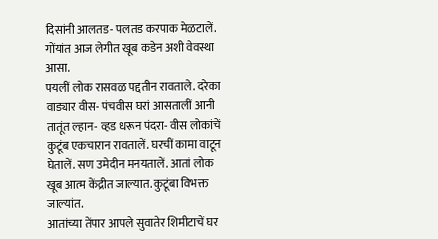दिसांनी आलतड- पलतड करपाक मेळटालें. गोंयांत आज लेगीत खूब कडेन अशी वेवस्था आसा.
पयलीं लोक रासवळ पद्दतीन रावताले. दरेका वाड्यार वीस- पंचवीस घरां आसतालीं आनी तातूंत ल्हान- व्हड धरून पंदरा- वीस लोकांचें कुटूंब एकचारान रावतालें. घरचीं कामा वाटून घेतालें. सण उमेदीन मनयतालें. आतां लोक खूब आत्म केंद्रीत जाल्यात. कुटूंबा विभक्त जाल्यांत.
आतांच्या तेंपार आपले सुवातेर शिमीटाचें घर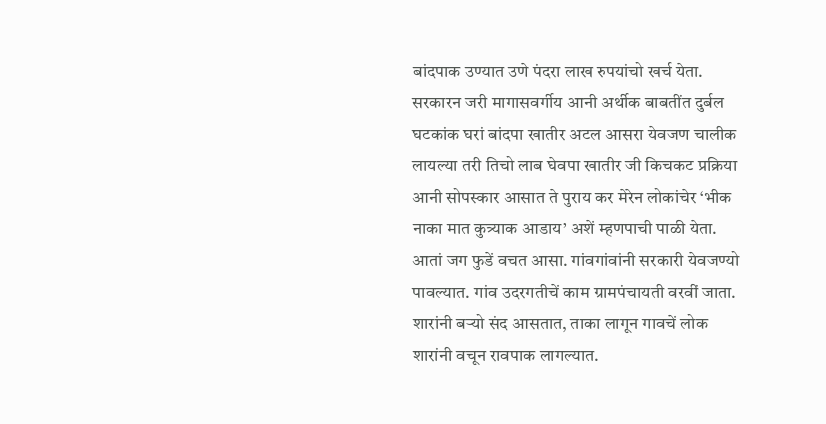बांदपाक उण्यात उणे पंदरा लाख रुपयांचो खर्च येता. सरकारन जरी मागासवर्गीय आनी अर्थीक बाबतींत दुर्बल घटकांक घरां बांदपा खातीर अटल आसरा येवजण चालीक लायल्या तरी तिचो लाब घेवपा खातीर जी किचकट प्रक्रिया आनी सोपस्कार आसात ते पुराय कर मेरेन लोकांचेर ‘भीक नाका मात कुत्र्याक आडाय’ अशें म्हणपाची पाळी येता. आतां जग फुडें वचत आसा. गांवगांवांनी सरकारी येवजण्यो पावल्यात. गांव उदरगतीचें काम ग्रामपंचायती वरवीं जाता. शारांनी बऱ्यो संद आसतात, ताका लागून गावचें लोक शारांनी वचून रावपाक लागल्यात.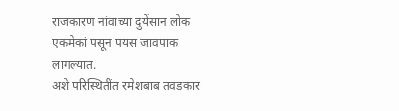राजकारण नांवाच्या दुयेंसान लोक एकमेकां पसून पयस जावपाक लागल्यात.
अशे परिस्थितींत रमेशबाब तवडकार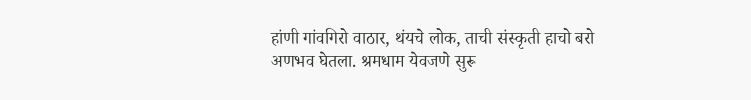हांणी गांवगिरो वाठार, थंयचे लोक, ताची संस्कृती हाचो बरो अणभव घेतला. श्रमधाम येवजणे सुरू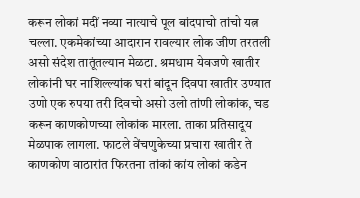करून लोकां मदीं नव्या नात्याचे पूल बांदपाचो तांचो यत्न चल्ला. एकमेकांच्या आदारान रावल्यार लोक जीण तरतली असो संदेश तातूंतल्यान मेळटा. श्रमधाम येवजणे खातीर लोकांनी घर नाशिल्ल्यांक घरां बांदून दिवपा खातीर उण्यात उणो एक रुपया तरी दिवचो असो उलो तांणी लोकांक, चड करून काणकोणच्या लोकांक मारला. ताका प्रतिसादूय मेळपाक लागला. फाटले वेंचणुकेच्या प्रचारा खातीर ते काणकोण वाठारांत फिरतना तांकां कांय लोकां कडेन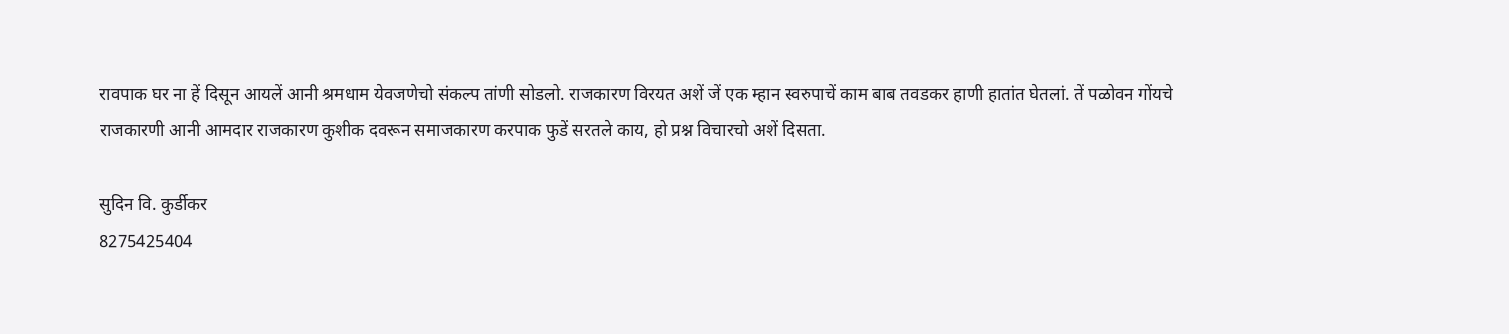रावपाक घर ना हें दिसून आयलें आनी श्रमधाम येवजणेचो संकल्प तांणी सोडलो. राजकारण विरयत अशें जें एक म्हान स्वरुपाचें काम बाब तवडकर हाणी हातांत घेतलां. तें पळोवन गोंयचे राजकारणी आनी आमदार राजकारण कुशीक दवरून समाजकारण करपाक फुडें सरतले काय, हो प्रश्न विचारचो अशें दिसता.

सुदिन वि. कुर्डीकर
8275425404